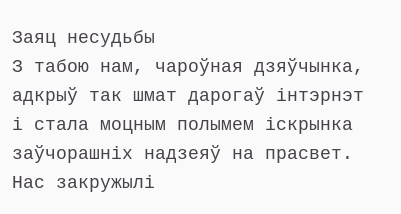Заяц несудьбы
З табою нам, чароўная дзяўчынка,
адкрыў так шмат дарогаў інтэрнэт
і стала моцным полымем іскрынка
заўчорашніх надзеяў на прасвет.
Нас закружылі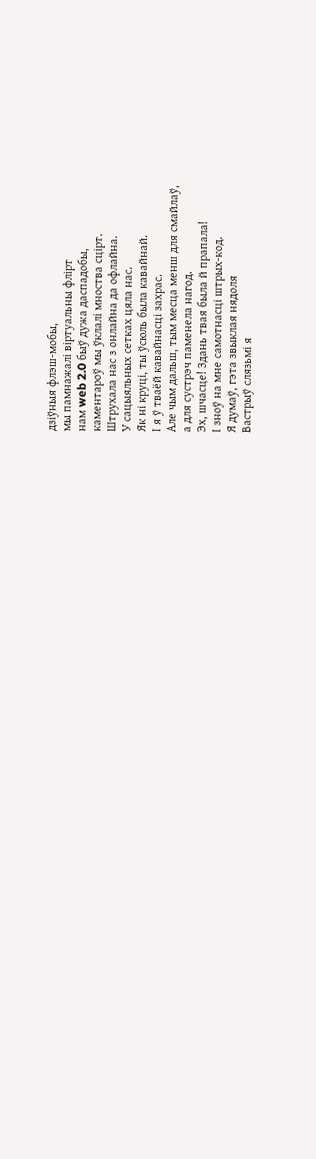дзіўныя флэш-мобы,
мы памнажалі віртуальны флірт
нам web 2.0 быў дужа даспадобы,
каментароў мы ўклалі мноства сцірт.
Штрухала нас з онлайна да офлайна.
У сацыяльных сетках цяла нас.
Як ні круці, ты ўсюль была кавайнай.
І я ў тваёй кавайнасці захрас.
Але чым дальш, тым месца менш для смайлаў,
а для сустрэч паменела нагод.
Эх, шчасце! Здань твая была й прапала!
І зноў на мне самотнасці штрых-код.
Я думаў, гэта звыклая нядоля
Вастрыў слязьмі я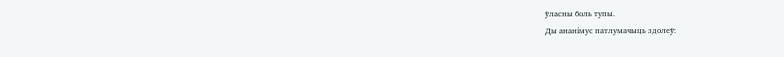ўласны боль тупы.
Ды ананімус патлумачыць здолеў: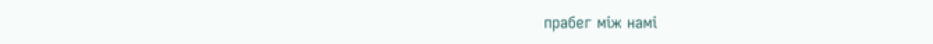прабег між намі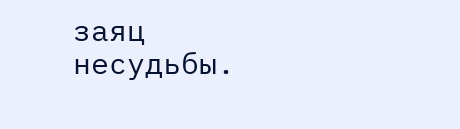заяц несудьбы.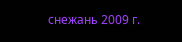снежань 2009 г.